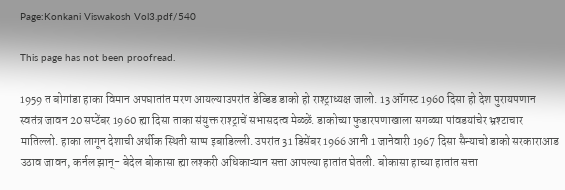Page:Konkani Viswakosh Vol3.pdf/540

This page has not been proofread.

1959 त बोगांडा हाका विमान अपघातांत मरण आयल्याउपरांत डेव्डिड डाको हो राश्ट्राध्यक्ष जालो. 13 ऑगस्ट 1960 दिसा हो देश पुरायपणान स्वतंत्र जावन 20 सप्टेंबर 1960 ह्या दिसा ताका संयुक्त राश्ट्राचें सभासदत्व मेळ्ळें. डाकोच्या फुडारपणाखाला सगळ्या पांवडयांचेर भ्रश्टाचार मातिल्लो. हाका लागून देशाची अर्थीक स्थिती साप्प इबाडिल्ली. उपरांत 31 डिसेंबर 1966 आनी 1 जानेवारी 1967 दिसा सैन्याचो डाको सरकाराआड उठाव जावन, कर्नल झान्- बेदेल बोकासा ह्या लश्करी अधिकाऱ्यान सत्ता आपल्या हातांत घेतली. बोकासा हाच्या हातांत सत्ता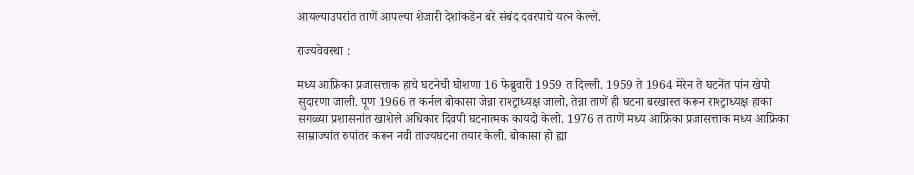आयल्याउपरांत ताणें आपल्या शेजारी देशांकडेन बरे संबंद दवरपाचे यत्न केल्ले.

राज्यवेवस्था :

मध्य आफ्रिका प्रजासत्ताक हाचे घटनेची घोशणा 16 फेब्रुवारी 1959 त दिल्ली. 1959 ते 1964 मेरेन ते घटनेंत पांन खेपो सुदारणा जाली. पूण 1966 त कर्नल बोकासा जेन्ना राश्ट्राध्यक्ष जालो, तेन्ना ताणें ही घटना बरखास्त करून राश्ट्राध्यक्ष हाका सगळ्या प्रशासनांत खाशेले अधिकार दिवपी घटनात्मक कायदो केलो. 1976 त ताणें मध्य आफ्रिका प्रजासत्ताक मध्य आफ्रिका साम्राज्यांत रुपांतर करून नवी ताज्यघटना तयार केली. बोकासा हो ह्या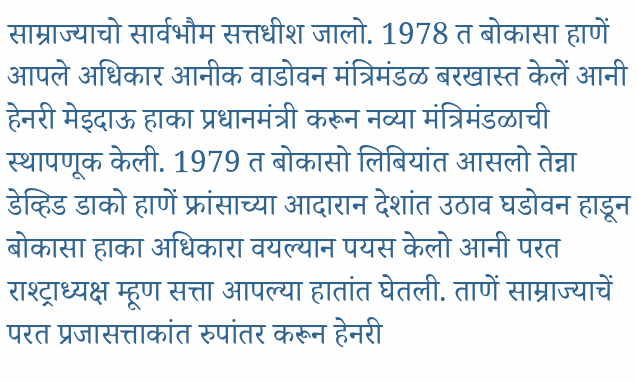साम्राज्याचो सार्वभौम सत्तधीश जालो. 1978 त बोकासा हाणें आपले अधिकार आनीक वाडोवन मंत्रिमंडळ बरखास्त केलें आनी हेनरी मेइदाऊ हाका प्रधानमंत्री करून नव्या मंत्रिमंडळाची स्थापणूक केली. 1979 त बोकासो लिबियांत आसलो तेन्ना डेव्हिड डाको हाणें फ्रांसाच्या आदारान देशांत उठाव घडोवन हाडून बोकासा हाका अधिकारा वयल्यान पयस केलो आनी परत राश्ट्राध्यक्ष म्हूण सत्ता आपल्या हातांत घेतली. ताणें साम्राज्याचें परत प्रजासत्ताकांत रुपांतर करून हेनरी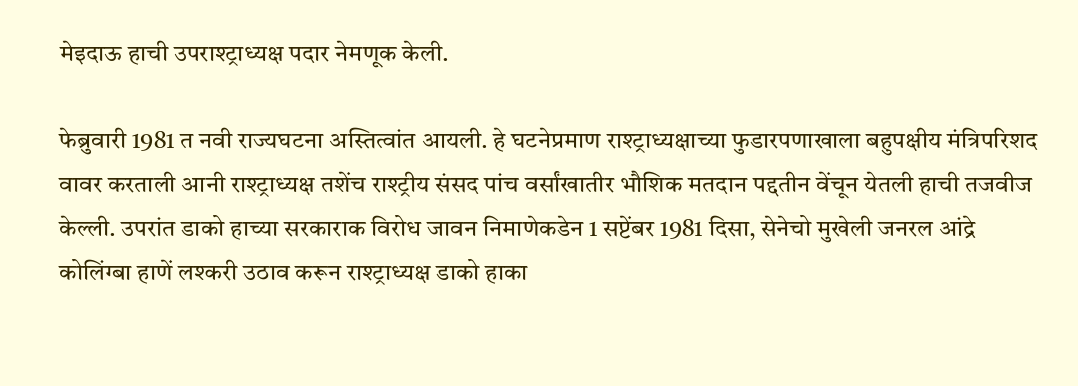मेइदाऊ हाची उपराश्ट्राध्यक्ष पदार नेमणूक केली.

फेब्रुवारी 1981 त नवी राज्यघटना अस्तित्वांत आयली. हे घटनेप्रमाण राश्ट्राध्यक्षाच्या फुडारपणाखाला बहुपक्षीय मंत्रिपरिशद वावर करताली आनी राश्ट्राध्यक्ष तशेंच राश्ट्रीय संसद पांच वर्सांखातीर भौशिक मतदान पद्दतीन वेंचून येतली हाची तजवीज केल्ली. उपरांत डाको हाच्या सरकाराक विरोध जावन निमाणेकडेन 1 सप्टेंबर 1981 दिसा, सेनेचो मुखेली जनरल आंद्रे कोलिंग्बा हाणें लश्करी उठाव करून राश्ट्राध्यक्ष डाको हाका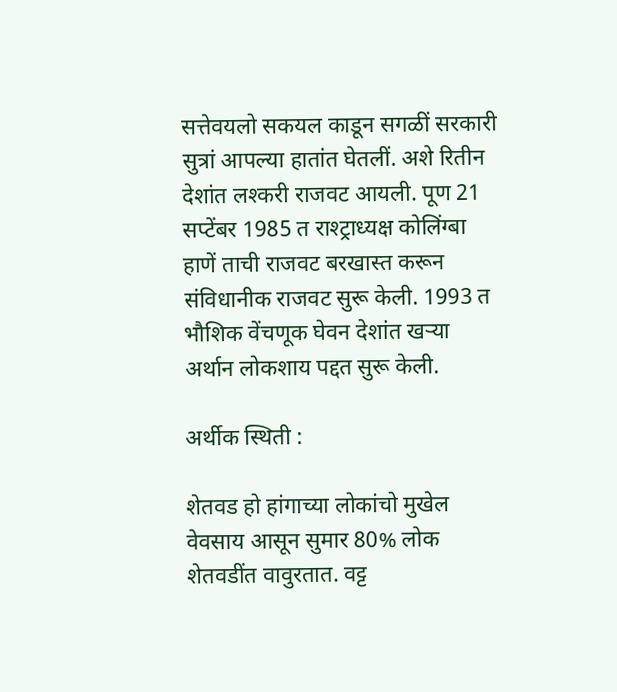सत्तेवयलो सकयल काडून सगळीं सरकारी सुत्रां आपल्या हातांत घेतलीं. अशे रितीन देशांत लश्करी राजवट आयली. पूण 21 सप्टेंबर 1985 त राश्ट्राध्यक्ष कोलिंग्बा हाणें ताची राजवट बरखास्त करून संविधानीक राजवट सुरू केली. 1993 त भौशिक वेंचणूक घेवन देशांत खऱ्या अर्थान लोकशाय पद्दत सुरू केली.

अर्थीक स्थिती :

शेतवड हो हांगाच्या लोकांचो मुखेल वेवसाय आसून सुमार 80% लोक शेतवडींत वावुरतात. वट्ट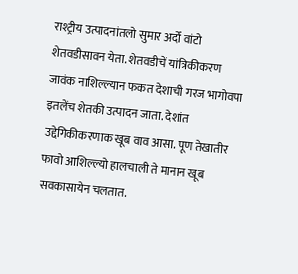राश्ट्रीय उत्पादनांतलो सुमार अर्दो वांटो शेतवडीसावन येता. शेतवडीचें यांत्रिकीकरण जावंक नाशिल्ल्यान फकत देशाची गरज भागोवपा इतलेंच शेतकी उत्पादन जाता. देशांत उद्देगिकीकरणाक खूब वाव आसा. पूण तेखातीर फावो आशिल्ल्यो हालचाली ते मानान खूब सवकासायेन चलतात.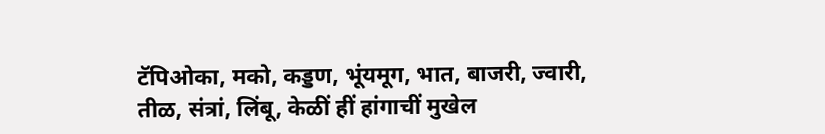टॅपिओका, मको, कड्डण, भूंयमूग, भात, बाजरी, ज्वारी, तीळ, संत्रां, लिंबू, केळीं हीं हांगाचीं मुखेल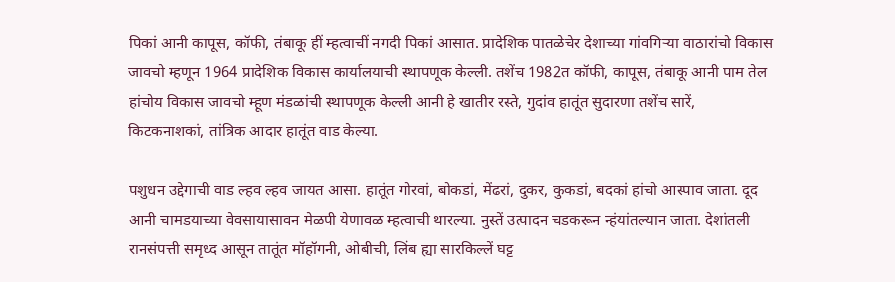पिकां आनी कापूस, कॉफी, तंबाकू हीं म्हत्वाचीं नगदी पिकां आसात. प्रादेशिक पातळेचेर देशाच्या गांवगिऱ्या वाठारांचो विकास जावचो म्हणून 1964 प्रादेशिक विकास कार्यालयाची स्थापणूक केल्ली. तशेंच 1982त कॉफी, कापूस, तंबाकू आनी पाम तेल हांचोय विकास जावचो म्हूण मंडळांची स्थापणूक केल्ली आनी हे खातीर रस्ते, गुदांव हातूंत सुदारणा तशेंच सारें, किटकनाशकां, तांत्रिक आदार हातूंत वाड केल्या.

पशुधन उद्देगाची वाड ल्हव ल्हव जायत आसा. हातूंत गोरवां, बोकडां, मेंढरां, दुकर, कुकडां, बदकां हांचो आस्पाव जाता. दूद आनी चामडयाच्या वेवसायासावन मेळपी येणावळ म्हत्वाची थारल्या. नुस्तें उत्पादन चडकरून न्हंयांतल्यान जाता. देशांतली रानसंपत्ती समृध्द आसून तातूंत मॉहॉगनी, ओबीची, लिंब ह्या सारकिल्लें घट्ट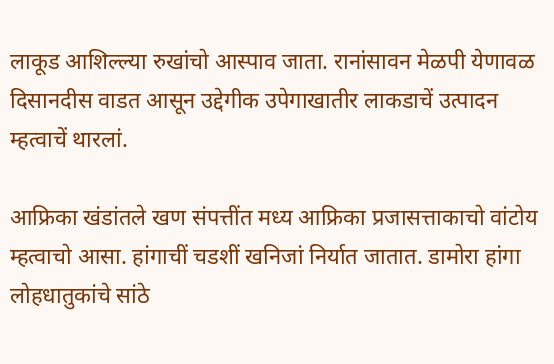लाकूड आशिल्ल्या रुखांचो आस्पाव जाता. रानांसावन मेळपी येणावळ दिसानदीस वाडत आसून उद्देगीक उपेगाखातीर लाकडाचें उत्पादन म्हत्वाचें थारलां.

आफ्रिका खंडांतले खण संपत्तींत मध्य आफ्रिका प्रजासत्ताकाचो वांटोय म्हत्वाचो आसा. हांगाचीं चडशीं खनिजां निर्यात जातात. डामोरा हांगा लोहधातुकांचे सांठे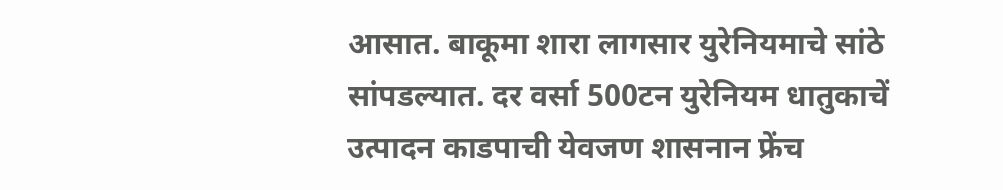आसात. बाकूमा शारा लागसार युरेनियमाचे सांठे सांपडल्यात. दर वर्सा 500टन युरेनियम धातुकाचें उत्पादन काडपाची येवजण शासनान फ्रेंच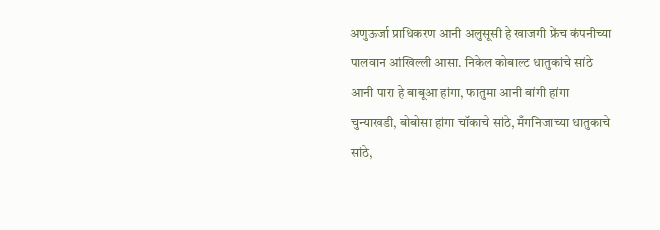अणुऊर्जा प्राधिकरण आनी अलुसूसी हे खाजगी फ्रेंच कंपनीच्या पालवान आंखिल्ली आसा. निकेल कोबाल्ट धातुकांचे सांठे आनी पारा हे बाबूआ हांगा, फातुमा आनी बांगी हांगा चुन्याखडी, बोबोसा हांगा चॉकाचे सांठे, मँगनिजाच्या धातुकाचे सांठे,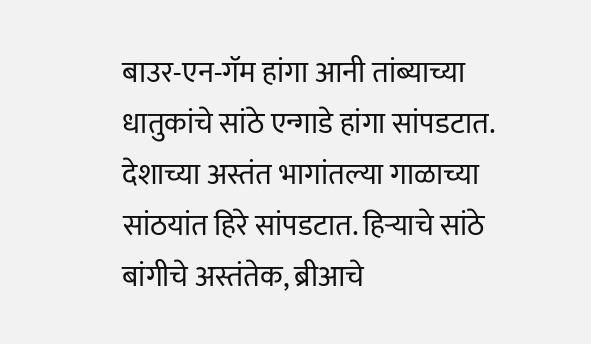बाउर-एन-गॅम हांगा आनी तांब्याच्या धातुकांचे सांठे एन्गाडे हांगा सांपडटात. देशाच्या अस्तंत भागांतल्या गाळाच्या सांठयांत हिरे सांपडटात. हिऱ्याचे सांठे बांगीचे अस्तंतेक, ब्रीआचे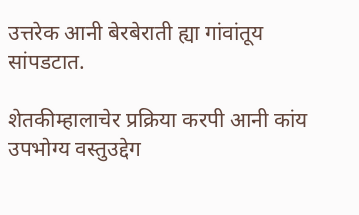उत्तरेक आनी बेरबेराती ह्या गांवांतूय सांपडटात.

शेतकीम्हालाचेर प्रक्रिया करपी आनी कांय उपभोग्य वस्तुउद्देग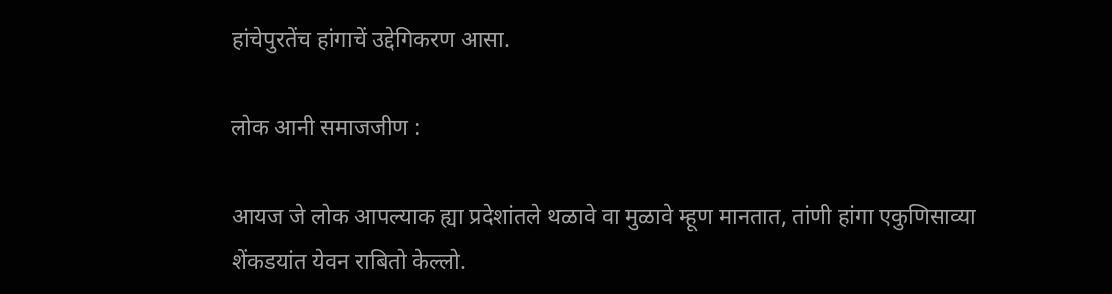हांचेपुरतेंच हांगाचें उद्देगिकरण आसा.

लोक आनी समाजजीण :

आयज जे लोक आपल्याक ह्या प्रदेशांतले थळावे वा मुळावे म्हूण मानतात, तांणी हांगा एकुणिसाव्या शेंकडयांत येवन राबितो केल्लो.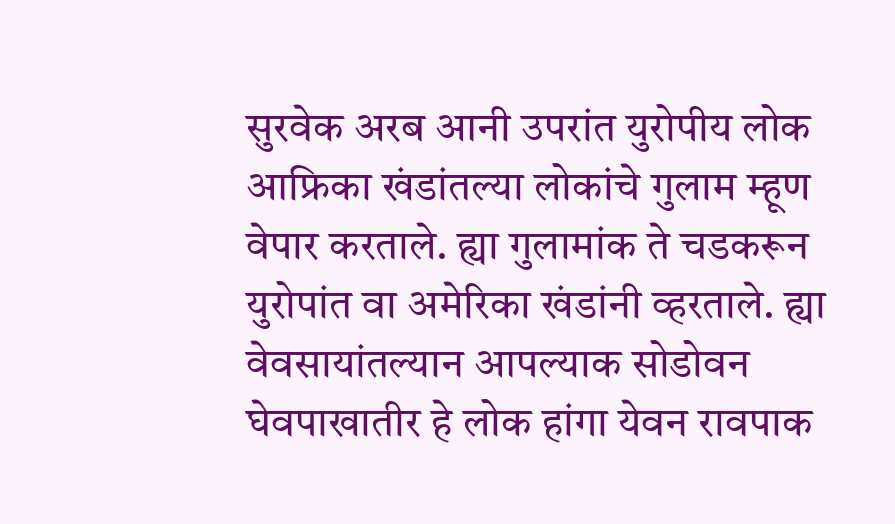सुरवेक अरब आनी उपरांत युरोपीय लोक आफ्रिका खंडांतल्या लोकांचे गुलाम म्हूण वेपार करताले. ह्या गुलामांक ते चडकरून युरोपांत वा अमेरिका खंडांनी व्हरताले. ह्या वेवसायांतल्यान आपल्याक सोडोवन घेवपाखातीर हे लोक हांगा येवन रावपाक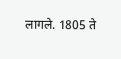लागले. 1805 ते